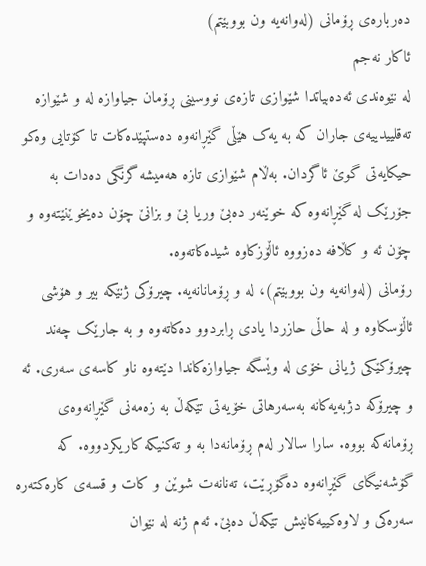دەربارەی ڕۆمانی (لەوانەیە ون بووبێتم)
ئاکار نەجم
لە نێوەندی ئەدەبیاتدا شێوازی تازەی نووسینی ڕۆمان جیاوازە له و شێوازە تەقلییدییەی جاران کە بە یەک هێڵی گێڕانەوە دەستپێدەکات تا کۆتایی وەکو حیکایەتی گوێ ئاگردان. بەڵام شێوازی تازە هەمیشە گرنگی دەدات بە جۆرێک لە گێڕانەوە کە خوێنەر دەبێ وریا بێ و بزانێ چۆن دەیخوێنێتەوە و چۆن ئه و کڵافە دەزووە ئاڵۆزکاوە شیدەکاتەوە.
رۆمانی (لەوانەیە ون بووبێتم)، له و ڕۆمانانەیە. چیرۆکی ژنێکە بیر و هۆشی ئاڵۆسکاوە و لە حاڵی حازردا یادی ڕابردوو دەکاتەوە و بە جارێک چەند چیرۆکێکی ژیانی خۆی لە وێسگە جیاوازەکاندا دێتەوە ناو کاسەی سەری. ئه و چیرۆکە دژبەیەکانە بەسەرهاتی خۆیەتی تێکەڵ بە زەمەنی گێڕانەوەی ڕۆمانەکە بووە. سارا سالار لەم ڕۆمانەدا به و تەکنیکە کاریکردووە. کە گۆشەنیگای گێڕانەوە دەگۆڕێت، تەنانەت شوێن و کات و قسەی کارەکتەرە سەرەکی و لاوەکییەکانیش تێکەڵ دەبێ. ئەم ژنە لە نێوان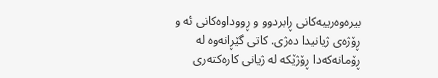بیرەوەرییەکانی ڕابردوو و ڕووداوەکانی ئه و ڕۆژەی ژیانیدا دەژی. کاتی گێڕانەوە لە ڕۆمانەکەدا ڕۆژێکە لە ژیانی کارەکتەری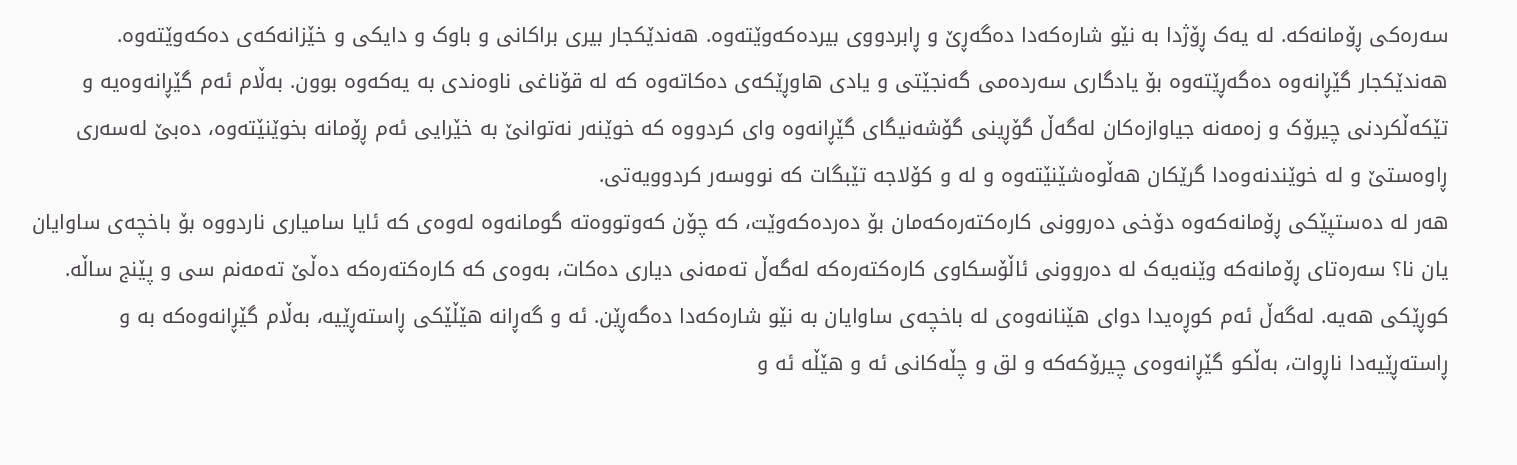سەرەکی ڕۆمانەکە. لە یەک ڕۆژدا بە نێو شارەکەدا دەگەڕێ و ڕابردووی بیردەکەوێتەوە. هەندێکجار بیری براکانی و باوک و دایکی و خێزانەکەی دەکەوێتەوە. هەندێکجار گێڕانەوە دەگەڕێتەوە بۆ یادگاری سەردەمی گەنجێتی و یادی هاوڕێکەی دەکاتەوە کە لە قۆناغی ناوەندی بە یەکەوە بوون. بەڵام ئەم گێڕانەوەیە و تێکەڵکردنی چیرۆک و زەمەنە جیاوازەکان لەگەڵ گۆڕینی گۆشەنیگای گێڕانەوە وای کردووە کە خوێنەر نەتوانێ بە خێرایی ئەم ڕۆمانە بخوێنێتەوە، دەبێ لەسەری ڕاوەستێ و لە خوێندنەوەدا گرێکان هەڵوەشێنێتەوە و له و کۆلاجە تێبگات کە نووسەر کردوویەتی.
هەر لە دەستپێکی ڕۆمانەکەوە دۆخی دەروونی کارەکتەرەکەمان بۆ دەردەکەوێت، کە چۆن کەوتووەتە گومانەوە لەوەی کە ئایا سامیاری ناردووە بۆ باخچەی ساوایان یان نا؟ سەرەتای ڕۆمانەکە وێنەیەک لە دەروونی ئاڵۆسکاوی کارەکتەرەکە لەگەڵ تەمەنی دیاری دەکات، بەوەی کە کارەکتەرەکە دەڵێ تەمەنم سی و پێنج ساڵە. کوڕێکی هەیە. لەگەڵ ئەم کوڕەیدا دوای هێنانەوەی لە باخچەی ساوایان بە نێو شارەکەدا دەگەڕێن. ئه و گەڕانە هێڵێکی ڕاستەڕێیە، بەڵام گێڕانەوەکە به و ڕاستەڕێیەدا ناڕوات، بەڵکو گێڕانەوەی چیرۆکەکە و لق و چڵەکانی ئه و هێڵە ئه و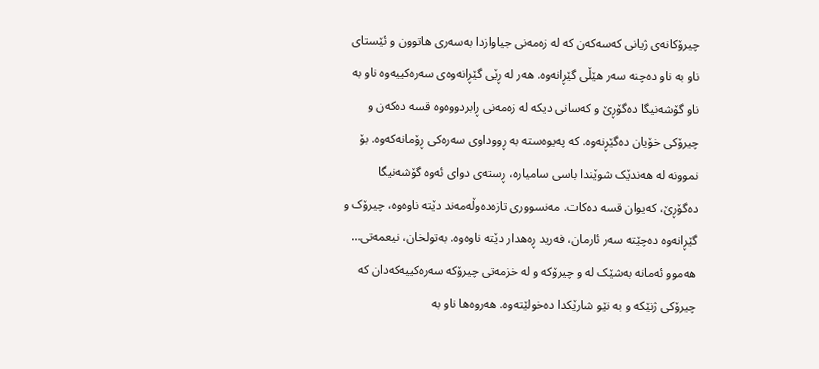چیرۆکانەی ژیانی کەسەکەن کە لە زەمەنی جیاوازدا بەسەری هاتوون و ئێستای ناو بە ناو دەچنە سەر هێڵی گێڕانەوە. هەر لە ڕێی گێڕانەوەی سەرەکییەوە ناو بە ناو گۆشەنیگا دەگۆڕێ و کەسانی دیکە لە زەمەنی ڕابردووەوە قسە دەکەن و چیرۆکی خۆیان دەگێڕنەوە. کە پەیوەستە بە ڕووداوی سەرەکی ڕۆمانەکەوە. بۆ نموونە لە هەندێک شوێندا باسی سامیارە، ڕستەی دوای ئەوە گۆشەنیگا دەگۆڕێ، کەیوان قسە دەکات. مەنسووری تازەدەوڵەمەند دێتە ناوەوە، چیرۆک و گێڕانەوە دەچێتە سەر ئارمان، فەرید ڕەهدار دێتە ناوەوە. بەتولخان، نیعمەتی… هەموو ئەمانە بەشێک له و چیرۆکە و لە خزمەتی چیرۆکە سەرەکییەکەدان کە چیرۆکی ژنێکە و بە نێو شارێکدا دەخولێتەوە. هەروەها ناو بە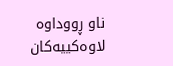ناو ڕووداوە لاوەکییەکان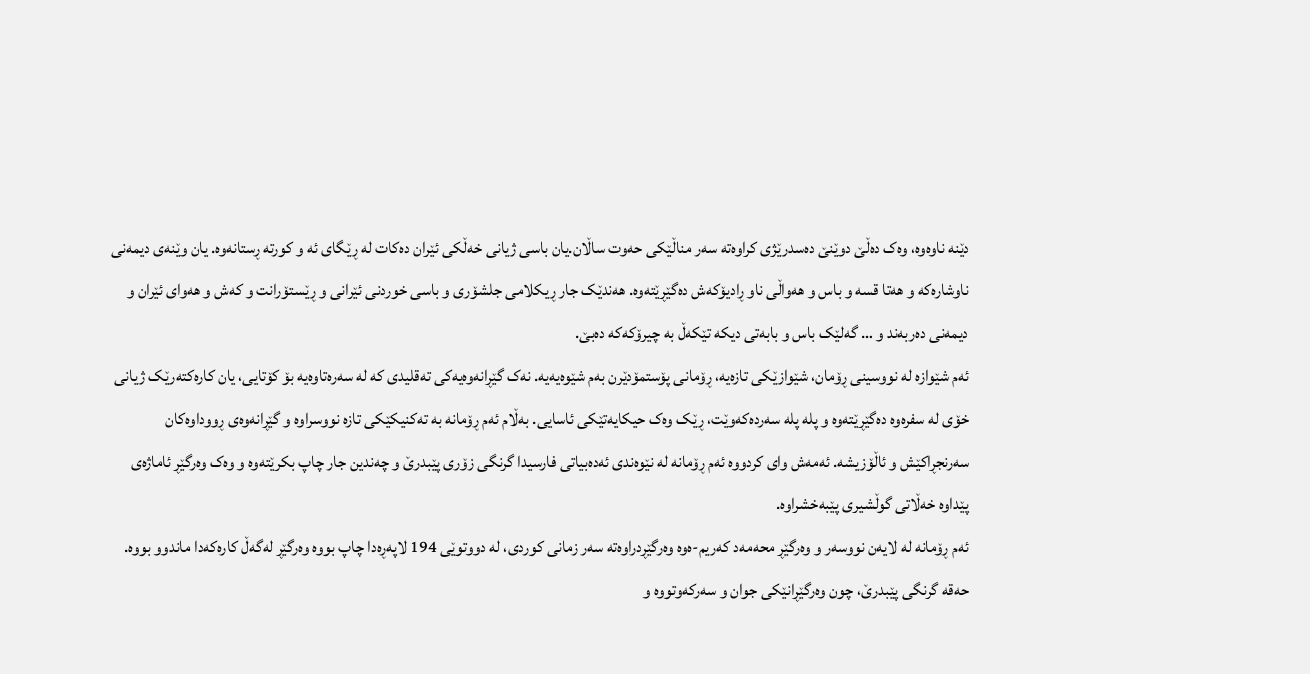دێنە ناوەوە، وەک دەڵێ دوێنێ دەسدرێژی کراوەتە سەر مناڵێکی حەوت ساڵان.یان باسی ژیانی خەڵکی ئێران دەکات لە ڕێگای ئه و کورتە ڕستانەوە. یان وێنەی دیمەنی ناوشارەکە و هەتا قسە و باس و هەواڵی ناو ڕادیۆکەش دەگێڕێتەوە. هەندێک جار ڕیکلامی جلشۆری و باسی خوردنی ئێرانی و ڕێستۆرانت و کەش و هەوای ئێران و دیمەنی دەربەند و … گەلێک باس و بابەتی دیکە تێکەڵ بە چیرۆکەکە دەبێ.
ئەم شێوازە لە نووسینی ڕۆمان، شێوازێکی تازەیە، ڕۆمانی پۆستمۆدێرن بەم شێوەیەیە. نەک گێڕانەوەیەکی تەقلیدی کە لە سەرەتاوەیە بۆ کۆتایی، یان کارەکتەرێک ژیانی خۆی لە سفرەوە دەگێڕێتەوە و پلە پلە سەردەکەوێت، ڕێک وەک حیکایەتێکی ئاسایی. بەڵام ئەم ڕۆمانە بە تەکنیکێکی تازە نووسراوە و گێڕانەوەی ڕووداوەکان سەرنجڕاکێش و ئاڵۆزیشە. ئەمەش وای کردووە ئەم ڕۆمانە لە نێوەندی ئەدەبیاتی فارسیدا گرنگی زۆری پێبدرێ و چەندین جار چاپ بکرێتەوە و وەک وەرگێڕ ئاماژەی پێداوە خەڵاتی گوڵشیری پێبەخشراوە.
ئەم ڕۆمانە لە لایەن نووسەر و وەرگێڕ محەمەد کەریم-ەوە وەرگێڕدراوەتە سەر زمانی کوردی، لە دووتوێی 194 لاپەڕەدا چاپ بووە وەرگێڕ لەگەڵ کارەکەدا ماندوو بووە. حەقە گرنگی پێبدرێ، چون وەرگێڕانێکی جوان و سەرکەوتووە و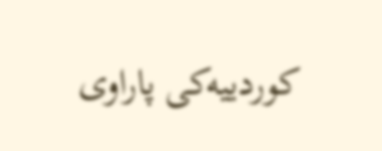کوردییەکی پاراوی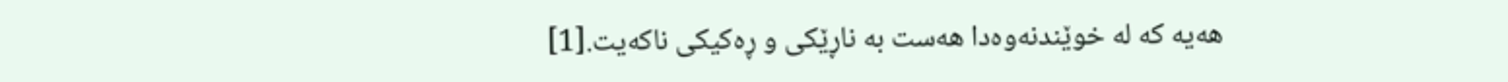هەیە کە لە خوێندنەوەدا هەست بە ناڕێکی و ڕەکیکی ناکەیت.[1]